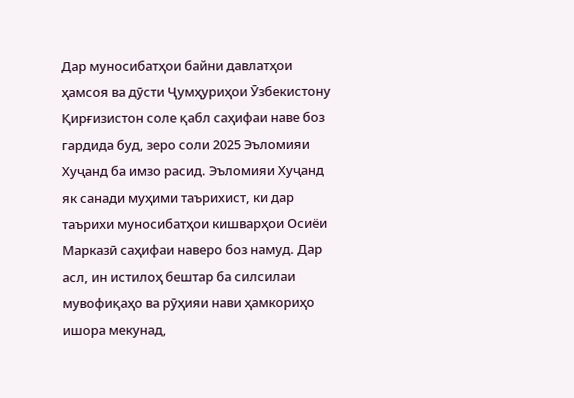Дар муносибатҳои байни давлатҳои ҳамсоя ва дӯсти Ҷумҳуриҳои Ӯзбекистону Қирғизистон соле қабл саҳифаи наве боз гардида буд, зеро соли 2025 Эъломияи Хуҷанд ба имзо расид. Эъломияи Хуҷанд як санади муҳими таърихист, ки дар таърихи муносибатҳои кишварҳои Осиёи Марказӣ саҳифаи наверо боз намуд. Дар асл, ин истилоҳ бештар ба силсилаи мувофиқаҳо ва рӯҳияи нави ҳамкориҳо ишора мекунад,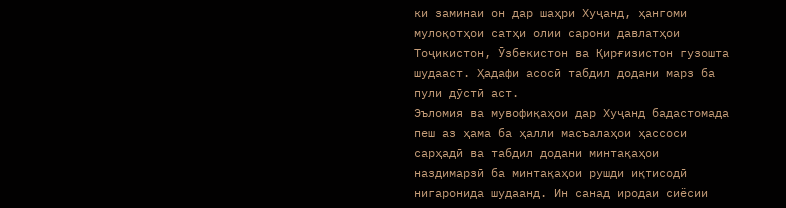ки заминаи он дар шаҳри Хуҷанд, ҳангоми мулоқотҳои сатҳи олии сарони давлатҳои Тоҷикистон, Ӯзбекистон ва Қирғизистон гузошта шудааст. Ҳадафи асосӣ табдил додани марз ба пули дӯстӣ аст.
Эъломия ва мувофиқаҳои дар Хуҷанд бадастомада пеш аз ҳама ба ҳалли масъалаҳои ҳассоси сарҳадӣ ва табдил додани минтақаҳои наздимарзӣ ба минтақаҳои рушди иқтисодӣ нигаронида шудаанд. Ин санад иродаи сиёсии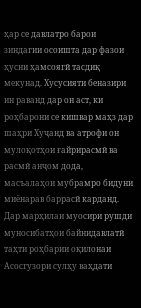ҳар се давлатро барои зиндагии осоишта дар фазои ҳусни ҳамсоягӣ тасдиқ мекунад. Хусусияти беназири ин раванд дар он аст, ки роҳбарони се кишвар маҳз дар шаҳри Хуҷанд ва атрофи он мулоқотҳои ғайрирасмӣ ва расмӣ анҷом дода, масъалаҳои мубрамро бидуни миёнарав баррасӣ карданд.
Дар марҳилаи муосири рушди муносибатҳои байнидавлатӣ таҳти роҳбарии оқилонаи Асосгузори сулҳу ваҳдати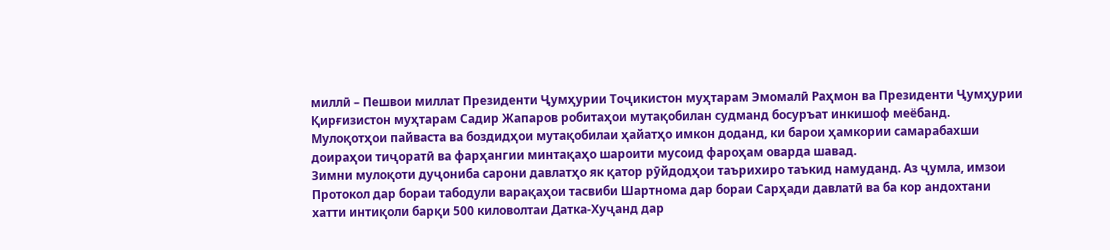миллӣ – Пешвои миллат Президенти Ҷумҳурии Тоҷикистон муҳтарам Эмомалӣ Раҳмон ва Президенти Ҷумҳурии Қирғизистон муҳтарам Садир Жапаров робитаҳои мутақобилан судманд босуръат инкишоф меёбанд. Мулоқотҳои пайваста ва боздидҳои мутақобилаи ҳайатҳо имкон доданд, ки барои ҳамкории самарабахши доираҳои тиҷоратӣ ва фарҳангии минтақаҳо шароити мусоид фароҳам оварда шавад.
Зимни мулоқоти дуҷониба сарони давлатҳо як қатор рӯйдодҳои таърихиро таъкид намуданд. Аз ҷумла, имзои Протокол дар бораи табодули варақаҳои тасвиби Шартнома дар бораи Сарҳади давлатӣ ва ба кор андохтани хатти интиқоли барқи 500 киловолтаи Датка-Хуҷанд дар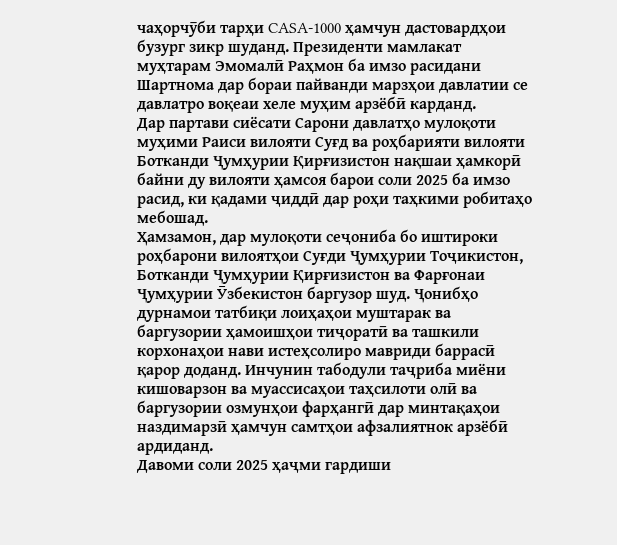чаҳорчӯби тарҳи CASA-1000 ҳамчун дастовардҳои бузург зикр шуданд. Президенти мамлакат муҳтарам Эмомалӣ Раҳмон ба имзо расидани Шартнома дар бораи пайванди марзҳои давлатии се давлатро воқеаи хеле муҳим арзёбӣ карданд.
Дар партави сиёсати Сарони давлатҳо мулоқоти муҳими Раиси вилояти Суғд ва роҳбарияти вилояти Ботканди Ҷумҳурии Қирғизистон нақшаи ҳамкорӣ байни ду вилояти ҳамсоя барои соли 2025 ба имзо расид, ки қадами ҷиддӣ дар роҳи таҳкими робитаҳо мебошад.
Ҳамзамон, дар мулоқоти сеҷониба бо иштироки роҳбарони вилоятҳои Суғди Ҷумҳурии Тоҷикистон, Ботканди Ҷумҳурии Қирғизистон ва Фарғонаи Ҷумҳурии Ӯзбекистон баргузор шуд. Ҷонибҳо дурнамои татбиқи лоиҳаҳои муштарак ва баргузории ҳамоишҳои тиҷоратӣ ва ташкили корхонаҳои нави истеҳсолиро мавриди баррасӣ қарор доданд. Инчунин табодули таҷриба миёни кишоварзон ва муассисаҳои таҳсилоти олӣ ва баргузории озмунҳои фарҳангӣ дар минтақаҳои наздимарзӣ ҳамчун самтҳои афзалиятнок арзёбӣ ардиданд.
Давоми соли 2025 ҳаҷми гардиши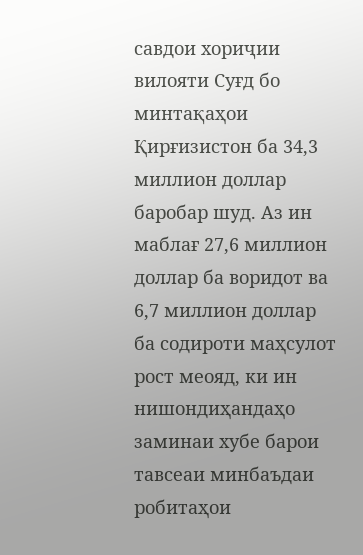савдои хориҷии вилояти Суғд бо минтақаҳои Қирғизистон ба 34,3 миллион доллар баробар шуд. Аз ин маблағ 27,6 миллион доллар ба воридот ва 6,7 миллион доллар ба содироти маҳсулот рост меояд, ки ин нишондиҳандаҳо заминаи хубе барои тавсеаи минбаъдаи робитаҳои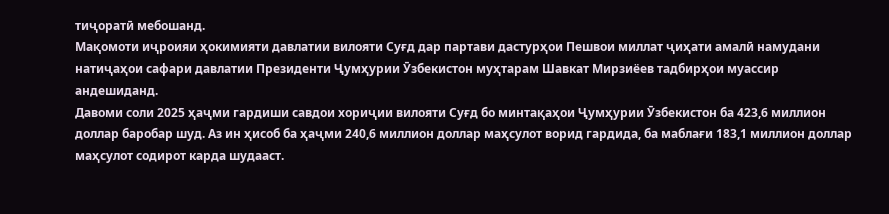тиҷоратӣ мебошанд.
Мақомоти иҷроияи ҳокимияти давлатии вилояти Суғд дар партави дастурҳои Пешвои миллат ҷиҳати амалӣ намудани натиҷаҳои сафари давлатии Президенти Ҷумҳурии Ӯзбекистон муҳтарам Шавкат Мирзиёев тадбирҳои муассир андешиданд.
Давоми соли 2025 ҳаҷми гардиши савдои хориҷии вилояти Суғд бо минтақаҳои Ҷумҳурии Ӯзбекистон ба 423,6 миллион доллар баробар шуд. Аз ин ҳисоб ба ҳаҷми 240,6 миллион доллар маҳсулот ворид гардида, ба маблағи 183,1 миллион доллар маҳсулот содирот карда шудааст.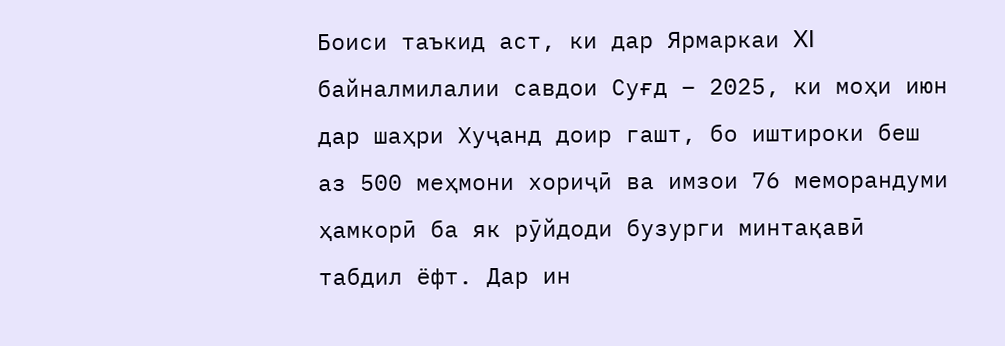Боиси таъкид аст, ки дар Ярмаркаи XI байналмилалии савдои Суғд – 2025, ки моҳи июн дар шаҳри Хуҷанд доир гашт, бо иштироки беш аз 500 меҳмони хориҷӣ ва имзои 76 меморандуми ҳамкорӣ ба як рӯйдоди бузурги минтақавӣ табдил ёфт. Дар ин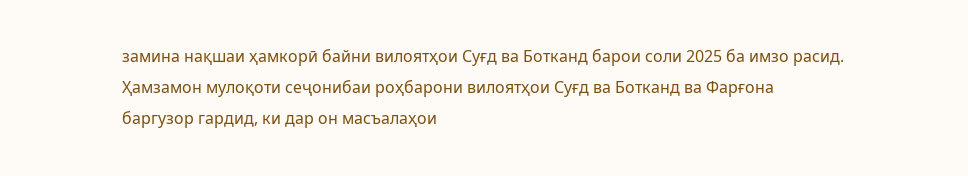замина нақшаи ҳамкорӣ байни вилоятҳои Суғд ва Ботканд барои соли 2025 ба имзо расид. Ҳамзамон мулоқоти сеҷонибаи роҳбарони вилоятҳои Суғд ва Ботканд ва Фарғона баргузор гардид, ки дар он масъалаҳои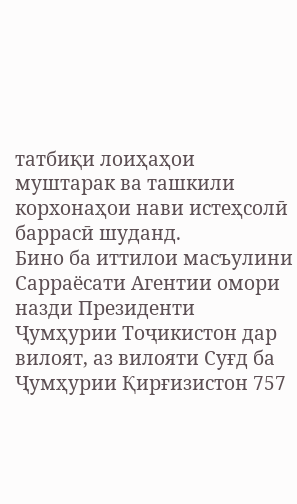татбиқи лоиҳаҳои муштарак ва ташкили корхонаҳои нави истеҳсолӣ баррасӣ шуданд.
Бино ба иттилои масъулини Сарраёсати Агентии омори назди Президенти Ҷумҳурии Тоҷикистон дар вилоят, аз вилояти Суғд ба Ҷумҳурии Қирғизистон 757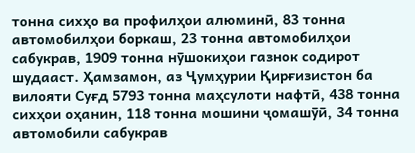тонна сихҳо ва профилҳои алюминӣ, 83 тонна автомобилҳои боркаш, 23 тонна автомобилҳои сабукрав, 1909 тонна нӯшокиҳои газнок содирот шудааст. Ҳамзамон, аз Ҷумҳурии Қирғизистон ба вилояти Суғд 5793 тонна маҳсулоти нафтӣ, 438 тонна сихҳои оҳанин, 118 тонна мошини ҷомашӯӣ, 34 тонна автомобили сабукрав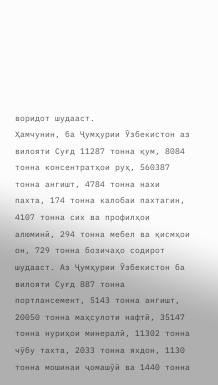воридот шудааст.
Ҳамчунин, ба Ҷумҳурии Ӯзбекистон аз вилояти Суғд 11287 тонна қум, 8084 тонна консентратҳои руҳ, 560387 тонна ангишт, 4784 тонна нахи пахта, 174 тонна калобаи пахтагин, 4107 тонна сих ва профилҳои алюминӣ, 294 тонна мебел ва қисмҳои он, 729 тонна бозичаҳо содирот шудааст. Аз Ҷумҳурии Ӯзбекистон ба вилояти Суғд 887 тонна портлансемент, 5143 тонна ангишт, 20050 тонна маҳсулоти нафтӣ, 35147 тонна нуриҳои минералӣ, 11302 тонна чӯбу тахта, 2033 тонна яхдон, 1130 тонна мошинаи ҷомашӯӣ ва 1440 тонна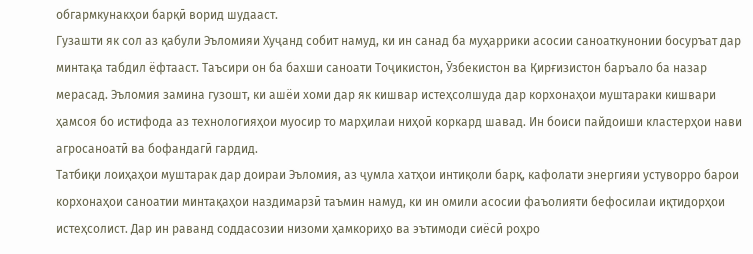обгармкунакҳои барқӣ ворид шудааст.
Гузашти як сол аз қабули Эъломияи Хуҷанд собит намуд, ки ин санад ба муҳаррики асосии саноаткунонии босуръат дар минтақа табдил ёфтааст. Таъсири он ба бахши саноати Тоҷикистон, Ӯзбекистон ва Қирғизистон баръало ба назар мерасад. Эъломия замина гузошт, ки ашёи хоми дар як кишвар истеҳсолшуда дар корхонаҳои муштараки кишвари ҳамсоя бо истифода аз технологияҳои муосир то марҳилаи ниҳоӣ коркард шавад. Ин боиси пайдоиши кластерҳои нави агросаноатӣ ва бофандагӣ гардид.
Татбиқи лоиҳаҳои муштарак дар доираи Эъломия, аз ҷумла хатҳои интиқоли барқ, кафолати энергияи устуворро барои корхонаҳои саноатии минтақаҳои наздимарзӣ таъмин намуд, ки ин омили асосии фаъолияти бефосилаи иқтидорҳои истеҳсолист. Дар ин раванд соддасозии низоми ҳамкориҳо ва эътимоди сиёсӣ роҳро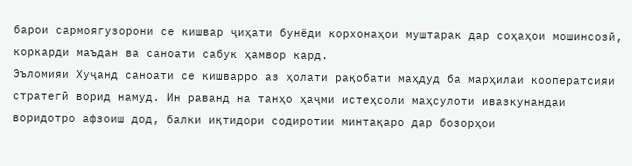барои сармоягузорони се кишвар ҷиҳати бунёди корхонаҳои муштарак дар соҳаҳои мошинсозӣ, коркарди маъдан ва саноати сабук ҳамвор кард.
Эъломияи Хуҷанд саноати се кишварро аз ҳолати рақобати маҳдуд ба марҳилаи кооператсияи стратегӣ ворид намуд. Ин раванд на танҳо ҳаҷми истеҳсоли маҳсулоти ивазкунандаи воридотро афзоиш дод, балки иқтидори содиротии минтақаро дар бозорҳои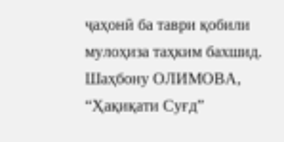ҷаҳонӣ ба таври қобили мулоҳиза таҳким бахшид.
Шаҳбону ОЛИМОВА,
“Ҳақиқати Суғд”